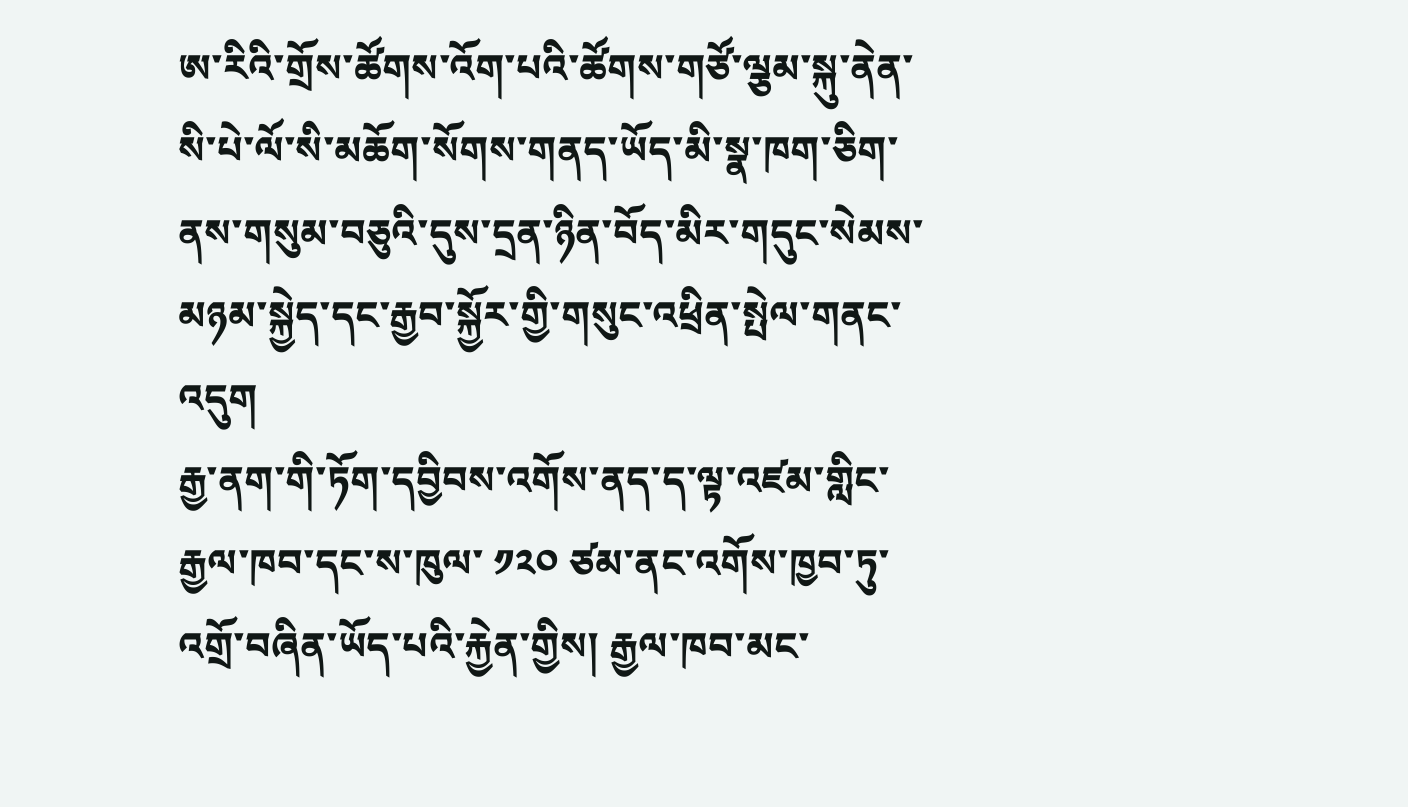ཨ་རིའི་གྲོས་ཚོགས་འོག་པའི་ཚོགས་གཙོ་ལྕམ་སྐུ་ནེན་སི་པེ་ལོ་སི་མཆོག་སོགས་གནད་ཡོད་མི་སྣ་ཁག་ཅིག་ནས་གསུམ་བཅུའི་དུས་དྲན་ཉིན་བོད་མིར་གདུང་སེམས་མཉམ་སྐྱེད་དང་རྒྱབ་སྐྱོར་གྱི་གསུང་འཕྲིན་སྤེལ་གནང་འདུག
རྒྱ་ནག་གི་ཏོག་དབྱིབས་འགོས་ནད་ད་ལྟ་འཛམ་གླིང་རྒྱལ་ཁབ་དང་ས་ཁུལ་ ༡༢༠ ཙམ་ནང་འགོས་ཁྱབ་ཏུ་འགྲོ་བཞིན་ཡོད་པའི་རྐྱེན་གྱིས། རྒྱལ་ཁབ་མང་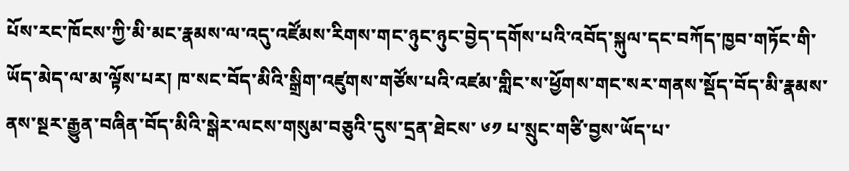པོས་རང་ཁོངས་ཀྱི་མི་མང་རྣམས་ལ་འདུ་འཛོམས་རིགས་གང་ཉུང་ཉུང་བྱེད་དགོས་པའི་འབོད་སྐུལ་དང་བཀོད་ཁྱབ་གཏོང་གི་ཡོད་མེད་ལ་མ་ལྟོས་པར། ཁ་སང་བོད་མིའི་སྒྲིག་འཛུགས་གཙོས་པའི་འཛམ་གླིང་ས་ཕྱོགས་གང་སར་གནས་སྡོད་བོད་མི་རྣམས་ནས་སྔར་རྒྱུན་བཞིན་བོད་མིའི་སྒེར་ལངས་གསུམ་བཅུའི་དུས་དྲན་ཐེངས་ ༦༡ པ་སྲུང་གཙི་བྱས་ཡོད་པ་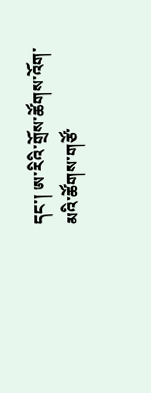དང་། ཨ་རིའི་གྲོས་ཚོགས་འོག་མའི་ཚོགས་གཙོ་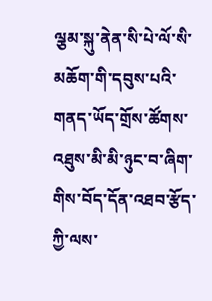ལྕམ་སྐུ་ནེན་སི་པེ་ལོ་སི་མཆོག་གི་དབུས་པའི་གནད་ཡོད་གྲོས་ཚོགས་འཐུས་མི་མི་ཉུང་བ་ཞིག་གིས་བོད་དོན་འཐབ་རྩོད་ཀྱི་ལས་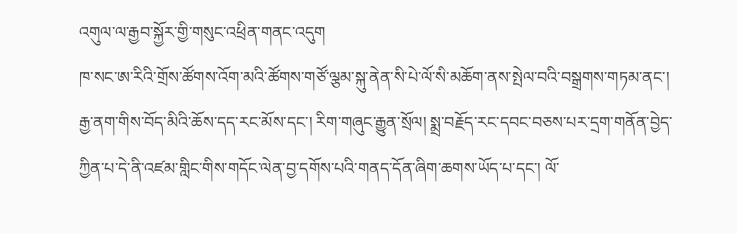འགུལ་ལ་རྒྱབ་སྐྱོར་གྱི་གསུང་འཕྲིན་གནང་འདུག
ཁ་སང་ཨ་རིའི་གྲོས་ཚོགས་འོག་མའི་ཚོགས་གཙོ་ལྕམ་སྐུ་ནེན་སི་པེ་ལོ་སི་མཆོག་ནས་སྤེལ་བའི་བསྒྲགས་གཏམ་ནང་། རྒྱ་ནག་གིས་བོད་མིའི་ཆོས་དད་རང་མོས་དང་། རིག་གཞུང་རྒྱུན་སྲོལ། སྨྲ་བརྗོད་རང་དབང་བཅས་པར་དྲག་གནོན་བྱེད་ཀྱིན་པ་དེ་ནི་འཛམ་གླིང་གིས་གདོང་ལེན་བྱ་དགོས་པའི་གནད་དོན་ཞིག་ཆགས་ཡོད་པ་དང་། ལོ་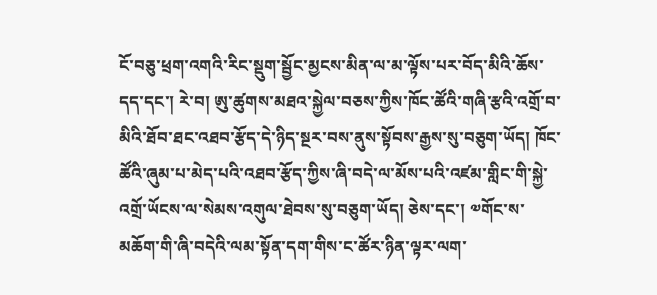ངོ་བཅུ་ཕྲག་འགའི་རིང་སྡུག་སྦྱོང་མྱངས་མིན་ལ་མ་ལྟོས་པར་བོད་མིའི་ཆོས་དད་དང་། རེ་བ། ཨུ་ཚུགས་མཐའ་སྐྱེལ་བཅས་ཀྱིས་ཁོང་ཚོའི་གཞི་རྩའི་འགྲོ་བ་མིའི་ཐོབ་ཐང་འཐབ་རྩོད་དེ་ཉིད་སྔར་བས་ནུས་སྟོབས་རྒྱས་སུ་བཅུག་ཡོད། ཁོང་ཚོའི་ཞུམ་པ་མེད་པའི་འཐབ་རྩོད་ཀྱིས་ཞི་བདེ་ལ་མོས་པའི་འཛམ་གླིང་གི་སྐྱེ་འགྲོ་ཡོངས་ལ་སེམས་འགུལ་ཐེབས་སུ་བཅུག་ཡོད། ཅེས་དང་། ༧གོང་ས་མཆོག་གི་ཞི་བདེའི་ལམ་སྟོན་དག་གིས་ང་ཚོར་ཉིན་ལྟར་ལག་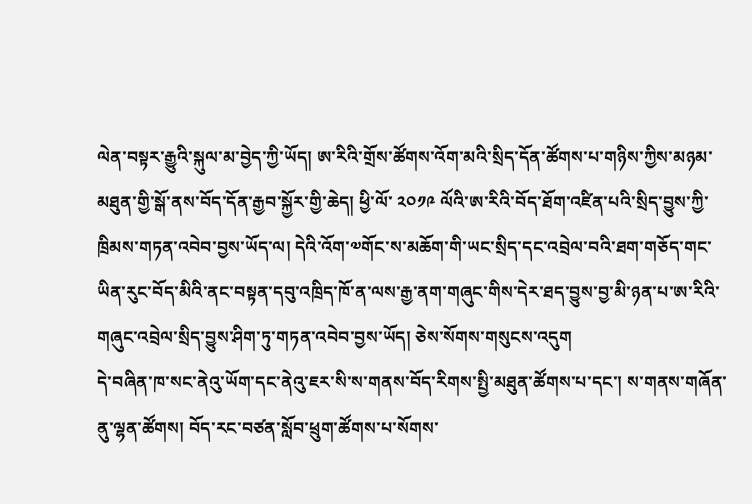ལེན་བསྟར་རྒྱུའི་སྐུལ་མ་བྱེད་ཀྱི་ཡོད། ཨ་རིའི་གྲོས་ཚོགས་འོག་མའི་སྲིད་དོན་ཚོགས་པ་གཉིས་ཀྱིས་མཉམ་མཐུན་གྱི་སྒོ་ནས་བོད་དོན་རྒྱབ་སྐྱོར་གྱི་ཆེད། ཕྱི་ལོ་ ༢༠༡༩ ལོའི་ཨ་རིའི་བོད་ཐོག་འཛིན་པའི་སྲིད་བྱུས་ཀྱི་ཁྲིམས་གཏན་འབེབ་བྱས་ཡོད་ལ། དེའི་འོག་༧གོང་ས་མཆོག་གི་ཡང་སྲིད་དང་འབྲེལ་བའི་ཐག་གཅོད་གང་ཡིན་རུང་བོད་མིའི་ནང་བསྟན་དབུ་འཁྲིད་ཁོ་ན་ལས་རྒྱ་ནག་གཞུང་གིས་དེར་ཐད་བྱུས་བྱ་མི་ཉན་པ་ཨ་རིའི་གཞུང་འབྲེལ་སྲིད་བྱུས་ཤིག་ཏུ་གཏན་འབེབ་བྱས་ཡོད། ཅེས་སོགས་གསུངས་འདུག
དེ་བཞིན་ཁ་སང་ནེའུ་ཡོག་དང་ནེའུ་ཇར་སི་ས་གནས་བོད་རིགས་སྤྱི་མཐུན་ཚོགས་པ་དང་། ས་གནས་གཞོན་ནུ་ལྷན་ཚོགས། བོད་རང་བཙན་སློབ་ཕྲུག་ཚོགས་པ་སོགས་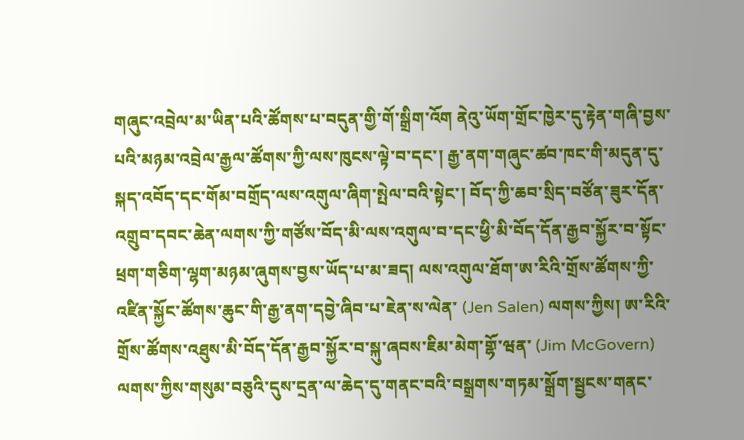གཞུང་འབྲེལ་མ་ཡིན་པའི་ཚོགས་པ་བདུན་གྱི་གོ་སྒྲིག་འོག ནེའུ་ཡོག་གྲོང་ཁྱེར་དུ་རྟེན་གཞི་བྱས་པའི་མཉམ་འབྲེལ་རྒྱལ་ཚོགས་ཀྱི་ལས་ཁུངས་ལྟེ་བ་དང་། རྒྱ་ནག་གཞུང་ཚབ་ཁང་གི་མདུན་དུ་སྐད་འབོད་དང་གོམ་བགྲོད་ལས་འགུལ་ཞིག་སྤེལ་བའི་སྟེང་། བོད་ཀྱི་ཆབ་སྲིད་བཙོན་ཟུར་དོན་འགྲུབ་དབང་ཆེན་ལགས་ཀྱི་གཙོས་བོད་མི་ལས་འགུལ་བ་དང་ཕྱི་མི་བོད་དོན་རྒྱབ་སྐྱོར་བ་སྟོང་ཕྲག་གཅིག་ལྷག་མཉམ་ཞུགས་བྱས་ཡོད་པ་མ་ཟད། ལས་འགུལ་ཐོག་ཨ་རིའི་གྲོས་ཚོགས་ཀྱི་འཛིན་སྐྱོང་ཚོགས་ཆུང་གི་རྒྱ་ནག་དབྱེ་ཞིབ་པ་ཇེན་ས་ལེན་ (Jen Salen) ལགས་ཀྱིས། ཨ་རིའི་གྲོས་ཚོགས་འཐུས་མི་བོད་དོན་རྒྱབ་སྐྱོར་བ་སྐུ་ཞབས་ཇིམ་མེག་གྷོ་ཝན་ (Jim McGovern) ལགས་ཀྱིས་གསུམ་བཅུའི་དུས་དྲན་ལ་ཆེད་དུ་གནང་བའི་བསྒྲགས་གཏམ་སྒྲོག་སྦྱངས་གནང་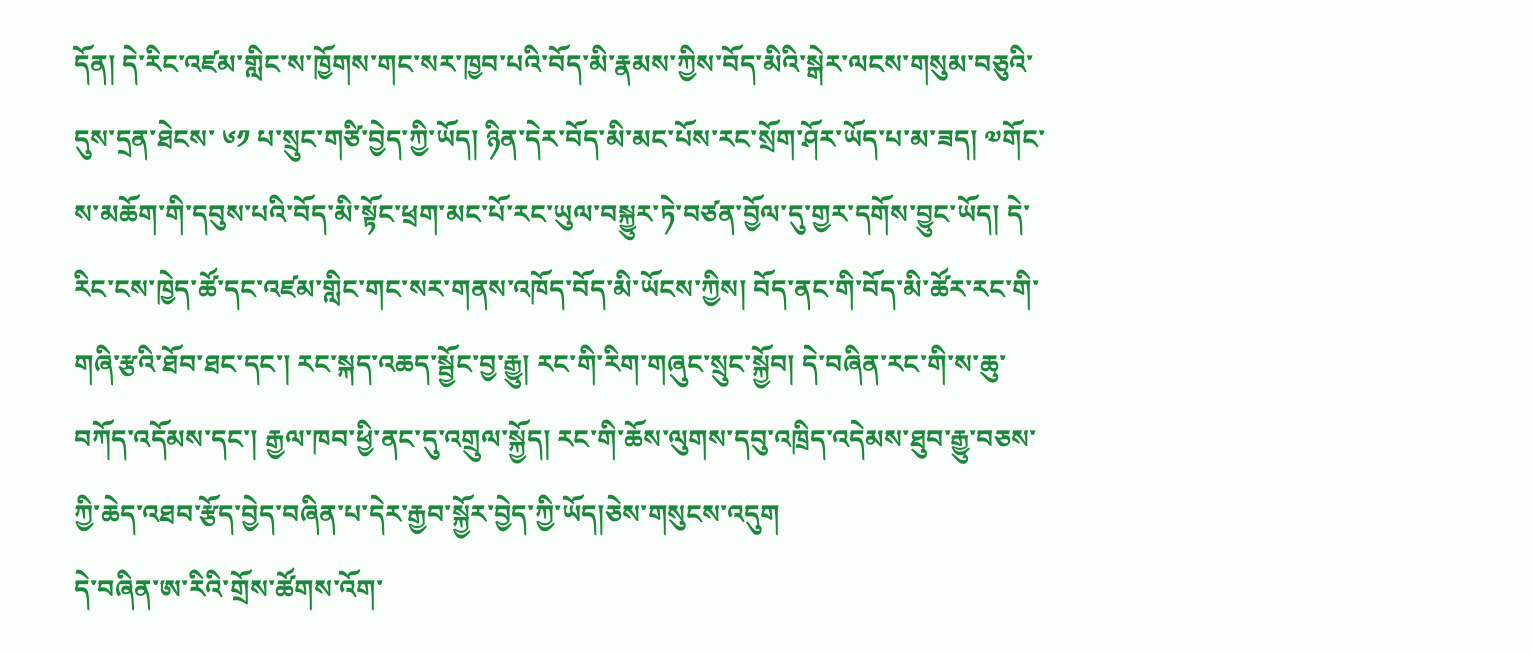དོན། དེ་རིང་འཛམ་གླིང་ས་ཁྱོགས་གང་སར་ཁྱབ་པའི་བོད་མི་རྣམས་ཀྱིས་བོད་མིའི་སྒེར་ལངས་གསུམ་བཅུའི་དུས་དྲན་ཐེངས་ ༦༡ པ་སྲུང་གཙི་བྱེད་ཀྱི་ཡོད། ཉིན་དེར་བོད་མི་མང་པོས་རང་སྲོག་ཤོར་ཡོད་པ་མ་ཟད། ༧གོང་ས་མཆོག་གི་དབུས་པའི་བོད་མི་སྟོང་ཕྲག་མང་པོ་རང་ཡུལ་བསྐྱུར་ཏེ་བཙན་བྱོལ་དུ་གྱར་དགོས་བྱུང་ཡོད། དེ་རིང་ངས་ཁྱེད་ཚོ་དང་འཛམ་གླིང་གང་སར་གནས་འཁོད་བོད་མི་ཡོངས་ཀྱིས། བོད་ནང་གི་བོད་མི་ཚོར་རང་གི་གཞི་རྩའི་ཐོབ་ཐང་དང་། རང་སྐད་འཆད་སྦྱོང་བྱ་རྒྱུ། རང་གི་རིག་གཞུང་སྲུང་སྐྱོབ། དེ་བཞིན་རང་གི་ས་ཆུ་བཀོད་འདོམས་དང་། རྒྱལ་ཁབ་ཕྱི་ནང་དུ་འགྲུལ་སྐྱོད། རང་གི་ཆོས་ལུགས་དབུ་འཁྲིད་འདེམས་ཐུབ་རྒྱུ་བཅས་ཀྱི་ཆེད་འཐབ་རྩོད་བྱེད་བཞིན་པ་དེར་རྒྱབ་སྐྱོར་བྱེད་ཀྱི་ཡོད།ཅེས་གསུངས་འདུག
དེ་བཞིན་ཨ་རིའི་གྲོས་ཚོགས་འོག་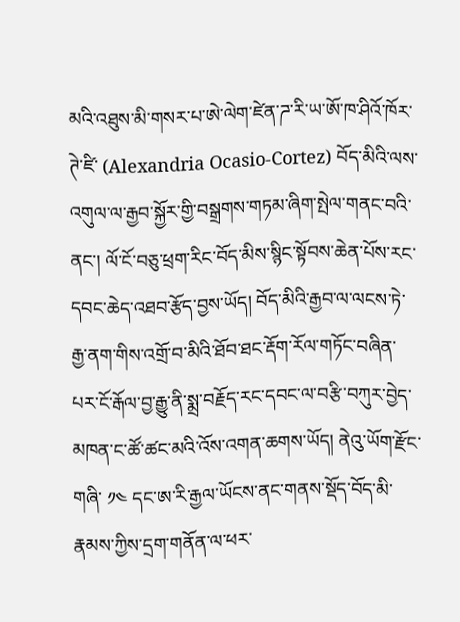མའི་འཐུས་མི་གསར་པ་ཨེ་ལེག་ཛེན་ཌ་རི་ཡ་ཨོ་ཁ་ཤིའོ་ཁོར་ཊེ་ཛི་ (Alexandria Ocasio-Cortez) བོད་མིའི་ལས་འགུལ་ལ་རྒྱབ་སྐྱོར་གྱི་བསྒྲགས་གཏམ་ཞིག་སྤེལ་གནང་བའི་ནང་། ལོ་ངོ་བཅུ་ཕྲག་རིང་བོད་མིས་སྙིང་སྟོབས་ཆེན་པོས་རང་དབང་ཆེད་འཐབ་རྩོད་བྱས་ཡོད། བོད་མིའི་རྒྱབ་ལ་ལངས་ཏེ་རྒྱ་ནག་གིས་འགྲོ་བ་མིའི་ཐོབ་ཐང་རྡོག་རོལ་གཏོང་བཞིན་པར་ངོ་རྒོལ་བྱ་རྒྱུ་ནི་སྨྲ་བརྗོད་རང་དབང་ལ་བརྩི་བཀུར་བྱེད་མཁན་ང་ཚོ་ཚང་མའི་འོས་འགན་ཆགས་ཡོད། ནེའུ་ཡོག་རྫོང་གཞི་ ༡༤ དང་ཨ་རི་རྒྱལ་ཡོངས་ནང་གནས་སྡོད་བོད་མི་རྣམས་ཀྱིས་དྲག་གནོན་ལ་ཕར་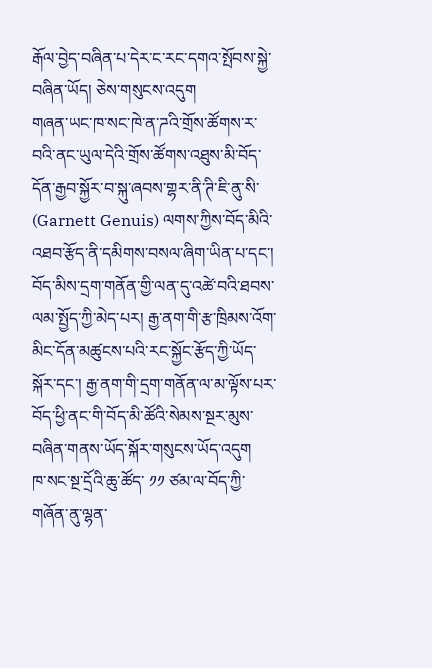རྒོལ་བྱེད་བཞིན་པ་དེར་ང་རང་དགའ་སྤོབས་སྐྱེ་བཞིན་ཡོད། ཅེས་གསུངས་འདུག
གཞན་ཡང་ཁ་སང་ཁེ་ན་ཌའི་གྲོས་ཚོགས་ར་བའི་ནང་ཡུལ་དེའི་གྲོས་ཚོགས་འཐུས་མི་བོད་དོན་རྒྱབ་སྐྱོར་བ་སྐུ་ཞབས་གྷར་ནི་ཊི་ཇི་ནུ་སི་ (Garnett Genuis) ལགས་ཀྱིས་བོད་མིའི་འཐབ་རྩོད་ནི་དམིགས་བསལ་ཞིག་ཡིན་པ་དང་། བོད་མིས་དྲག་གནོན་གྱི་ལན་དུ་འཚེ་བའི་ཐབས་ལམ་སྤྱོད་ཀྱི་མེད་པར། རྒྱ་ནག་གི་རྩ་ཁྲིམས་འོག་མིང་དོན་མཚུངས་པའི་རང་སྐྱོང་རྩོད་ཀྱི་ཡོད་སྐོར་དང་། རྒྱ་ནག་གི་དྲག་གནོན་ལ་མ་ལྟོས་པར་བོད་ཕྱི་ནང་གི་བོད་མི་ཚོའི་སེམས་སྔར་མུས་བཞིན་གནས་ཡོད་སྐོར་གསུངས་ཡོད་འདུག
ཁ་སང་སྔ་དྲོའི་ཆུ་ཚོད་ ༡༡ ཙམ་ལ་བོད་ཀྱི་གཞོན་ནུ་ལྷན་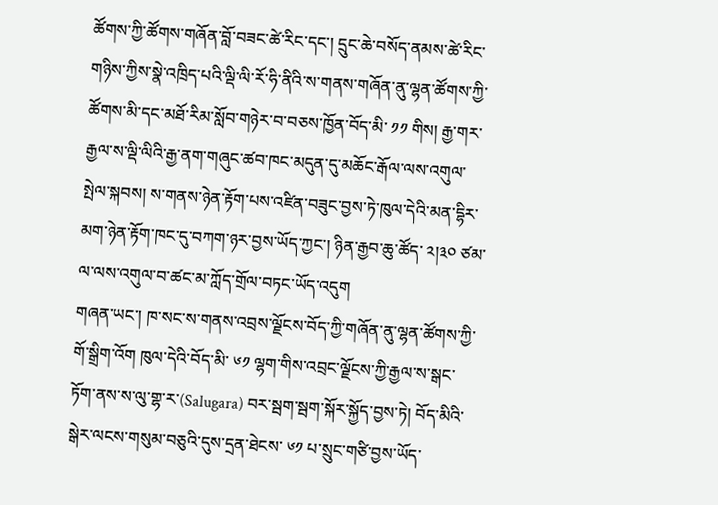ཚོགས་ཀྱི་ཚོགས་གཞོན་བློ་བཟང་ཚེ་རིང་དང་། དྲུང་ཆེ་བསོད་ནམས་ཚེ་རིང་གཉིས་ཀྱིས་སྣེ་འཁྲིད་པའི་ལྡི་ལི་རོ་ཧི་ནིའི་ས་གནས་གཞོན་ནུ་ལྷན་ཚོགས་ཀྱི་ཚོགས་མི་དང་མཐོ་རིམ་སློབ་གཉེར་བ་བཅས་ཁྱོན་བོད་མི་ ༡༡ གིས། རྒྱ་གར་རྒྱལ་ས་ལྡི་ལིའི་རྒྱ་ནག་གཞུང་ཚབ་ཁང་མདུན་དུ་མཆོང་རྒོལ་ལས་འགུལ་སྤེལ་སྐབས། ས་གནས་ཉེན་རྟོག་པས་འཛིན་བཟུང་བྱས་ཏེ་ཁུལ་དེའི་མན་དྷིར་མག་ཉེན་རྟོག་ཁང་དུ་བཀག་ཉར་བྱས་ཡོད་ཀྱང་། ཉིན་རྒྱབ་ཆུ་ཚོད་ ༢།༣༠ ཙམ་ལ་ལས་འགུལ་བ་ཚང་མ་ཀློད་གྲོལ་བཏང་ཡོད་འདུག
གཞན་ཡང་། ཁ་སང་ས་གནས་འབྲས་ལྗོངས་བོད་ཀྱི་གཞོན་ནུ་ལྷན་ཚོགས་ཀྱི་གོ་སྒྲིག་འོག ཁུལ་དེའི་བོད་མི་ ༦༡ ལྷག་གིས་འབྲང་ལྗོངས་ཀྱི་རྒྱལ་ས་སྒང་ཏོག་ནས་ས་ལུ་གྷ་ར་(Salugara) བར་སྦག་སྦག་སྐོར་སྐྱོད་བྱས་ཏེ། བོད་མིའི་སྒེར་ལངས་གསུམ་བཅུའི་དུས་དྲན་ཐེངས་ ༦༡ པ་སྲུང་གཙི་བྱས་ཡོད་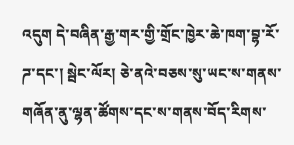འདུག དེ་བཞིན་རྒྱ་གར་གྱི་གྲོང་ཁྱེར་ཆེ་ཁག་བྷ་རོ་ཌ་དང་། སྦེང་ལོར། ཅེ་ནའེ་བཅས་སུ་ཡང་ས་གནས་གཞོན་ནུ་ལྷན་ཚོགས་དང་ས་གནས་བོད་རིགས་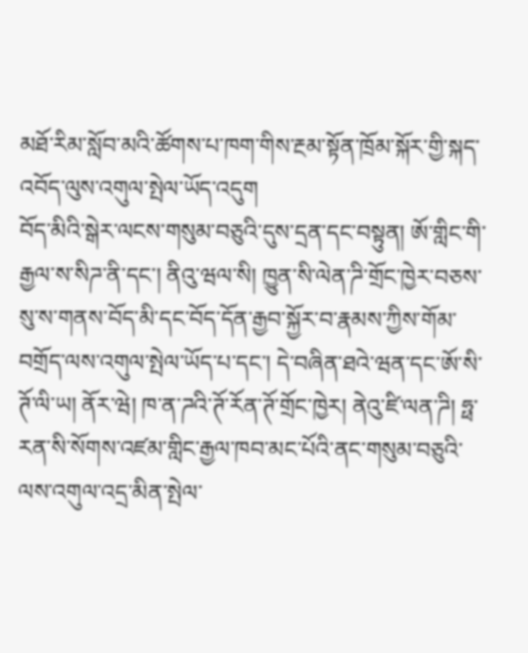མཐོ་རིམ་སློབ་མའི་ཚོགས་པ་ཁག་གིས་རྔམ་སྟོན་ཁྲོམ་སྐོར་གྱི་སྐད་འབོད་ལུས་འགུལ་སྤེལ་ཡོད་འདུག
བོད་མིའི་སྒེར་ལངས་གསུམ་བཅུའི་དུས་དྲན་དང་བསྟུན། ཨོ་གླིང་གི་རྒྱལ་ས་སིཌ་ནི་དང་། ནིའུ་ཝལ་སི། ཁྱུན་སི་ལེན་ཌི་གྲོང་ཁྱེར་བཅས་སུ་ས་གནས་བོད་མི་དང་བོད་དོན་རྒྱབ་སྐྱོར་བ་རྣམས་ཀྱིས་གོམ་བགྲོད་ལས་འགུལ་སྤེལ་ཡོད་པ་དང་། དེ་བཞིན་ཐའེ་ཝན་དང་ཨོ་སི་ཊོ་ལི་ཡ། ནོར་ཝེ། ཁ་ན་ཌའི་ཊོ་རོན་ཊོ་གྲོང་ཁྱེར། ནེའུ་ཛི་ལན་ཌི། ཧྥ་རན་སི་སོགས་འཛམ་གླིང་རྒྱལ་ཁབ་མང་པོའི་ནང་གསུམ་བཅུའི་ལས་འགུལ་འདྲ་མིན་སྤེལ་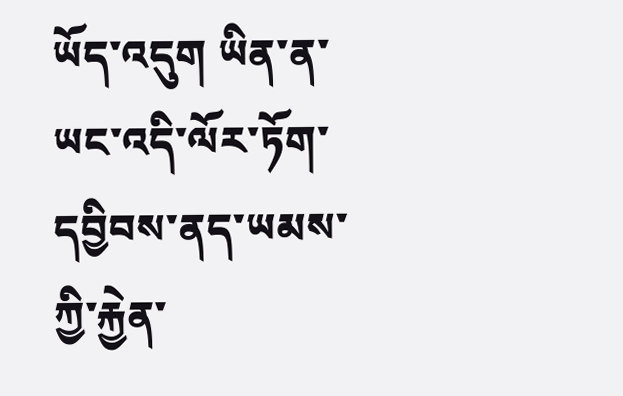ཡོད་འདུག ཡིན་ན་ཡང་འདི་ལོར་ཏོག་དབྱིབས་ནད་ཡམས་ཀྱི་རྐྱེན་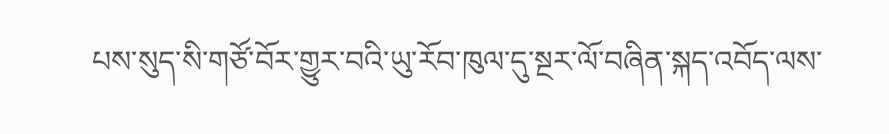པས་སུད་སི་གཙོ་བོར་གྱུར་བའི་ཡུ་རོབ་ཁུལ་དུ་སྔར་ལོ་བཞིན་སྐད་འབོད་ལས་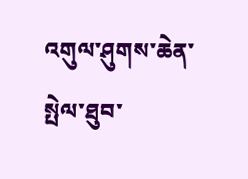འགུལ་ཤུགས་ཆེན་སྤེལ་ཐུབ་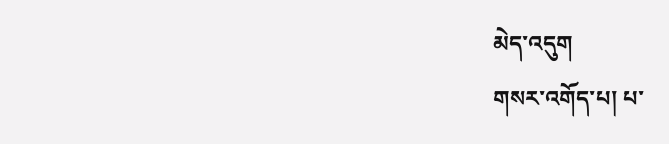མེད་འདུག
གསར་འགོད་པ། པ་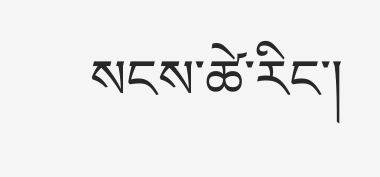སངས་ཚེ་རིང་།